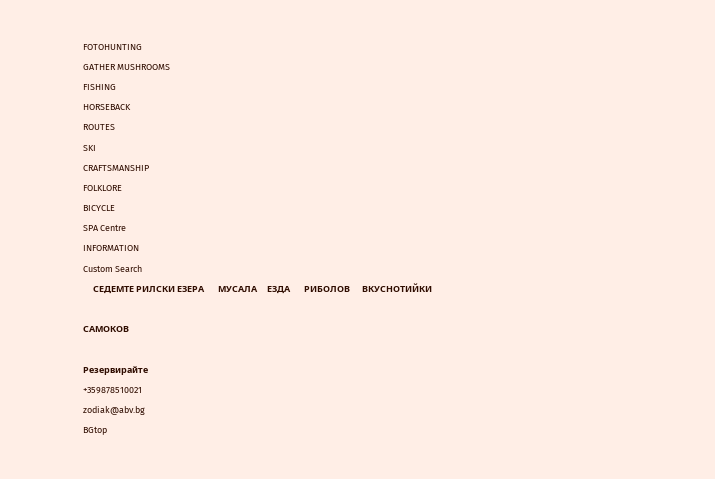FOTOHUNTING
GATHER MUSHROOMS
FISHING
HORSEBACK
ROUTES
SKI
CRAFTSMANSHIP
FOLKLORE
BICYCLE
SPA Centre
INFORMATION
Custom Search
     СЕДЕМТЕ РИЛСКИ ЕЗЕРА       МУСАЛА     ЕЗДА       РИБОЛОВ      ВКУСНОТИЙКИ

САМОКОВ

Резервирайте
+359878510021
zodiak@abv.bg
BGtop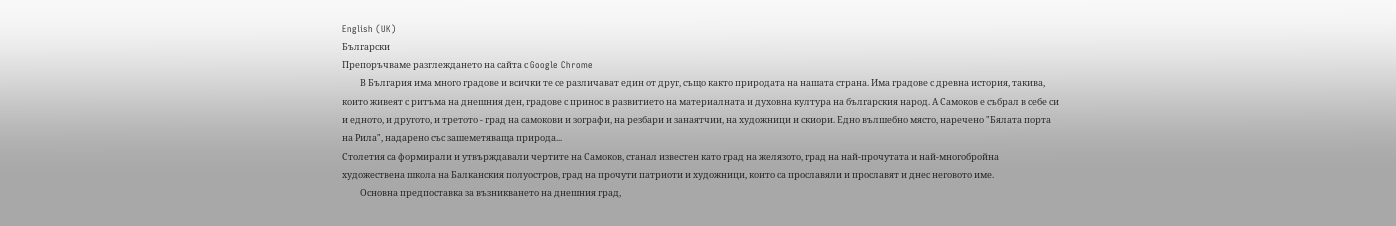English (UK)
Български
Препоръчваме разглеждането на сайта с Google Chrome
         В България има много градове и всички те се различават един от друг, също както природата на нашата страна. Има градове с древна история, такива, които живеят с ритъма на днешния ден, градове с принос в развитието на материалната и духовна култура на българския народ. А Самоков е събрал в себе си и едното, и другото, и третото - град на самокови и зографи, на резбари и занаятчии, на художници и скиори. Едно вълшебно място, наречено "Бялата порта на Рила", надарено със зашеметяваща природа...
Столетия са формирали и утвърждавали чертите на Самоков, станал известен като град на желязото, град на най-прочутата и най-многобройна художествена школа на Балканския полуостров, град на прочути патриоти и художници, които са прославяли и прославят и днес неговото име.
         Основна предпоставка за възникването на днешния град,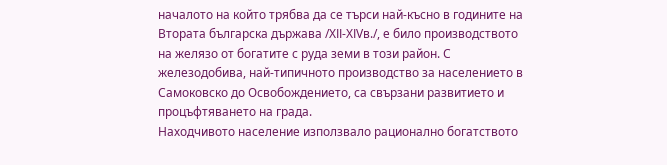началото на който трябва да се търси най-късно в годините на Втората българска държава /ХІІ-ХІVв./, е било производството на желязо от богатите с руда земи в този район. С железодобива, най-типичното производство за населението в Самоковско до Освобождението, са свързани развитието и процъфтяването на града.
Находчивото население използвало рационално богатството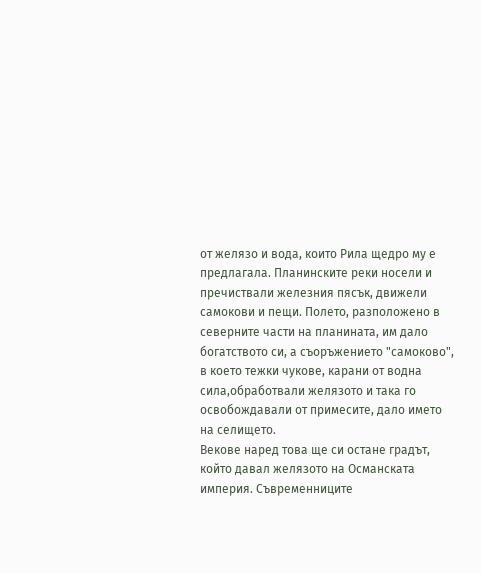от желязо и вода, които Рила щедро му е предлагала. Планинските реки носели и пречиствали железния пясък, движели самокови и пещи. Полето, разположено в северните части на планината, им дало богатството си, а съоръжението "самоково", в което тежки чукове, карани от водна сила,обработвали желязото и така го освобождавали от примесите, дало името на селището.
Векове наред това ще си остане градът, който давал желязото на Османската империя. Съвременниците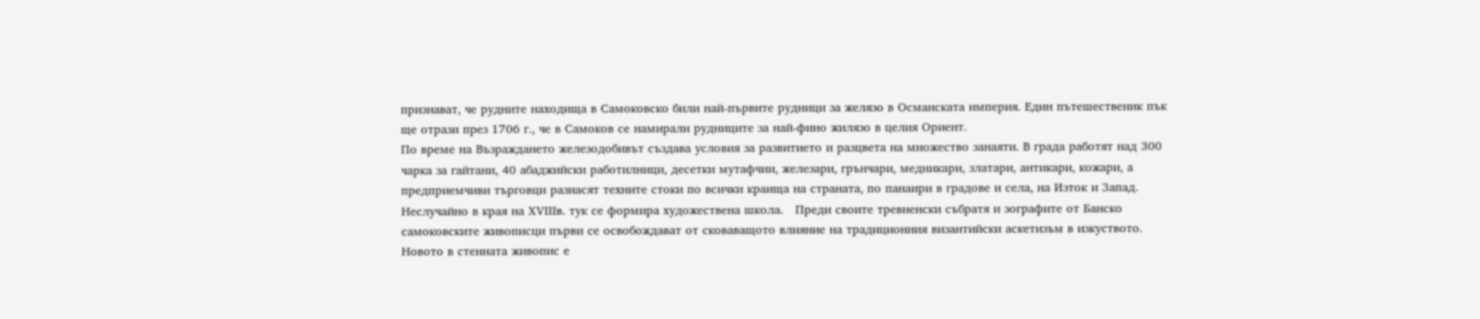признават, че рудните находища в Самоковско били най-първите рудници за желязо в Османската империя. Един пътешественик пък ще отрази през 1706 г., че в Самоков се намирали рудниците за най-фино жилязо в целия Ориент.
По време на Възраждането железодобивът създава условия за развитието и разцвета на множество занаяти. В града работят над 300 чарка за гайтани, 40 абаджийски работилници, десетки мутафчии, железари, грънчари, медникари, златари, антикари, кожари, а предприемчиви търговци разнасят техните стоки по всички краища на страната, по панаири в градове и села, на Изток и Запад.
Неслучайно в края на ХVІІІв. тук се формира художествена школа.   Преди своите тревненски събратя и зографите от Банско самоковските живописци първи се освобождават от сковаващото влияние на традиционния византийски аскетизъм в изкуството. Новото в стенната живопис е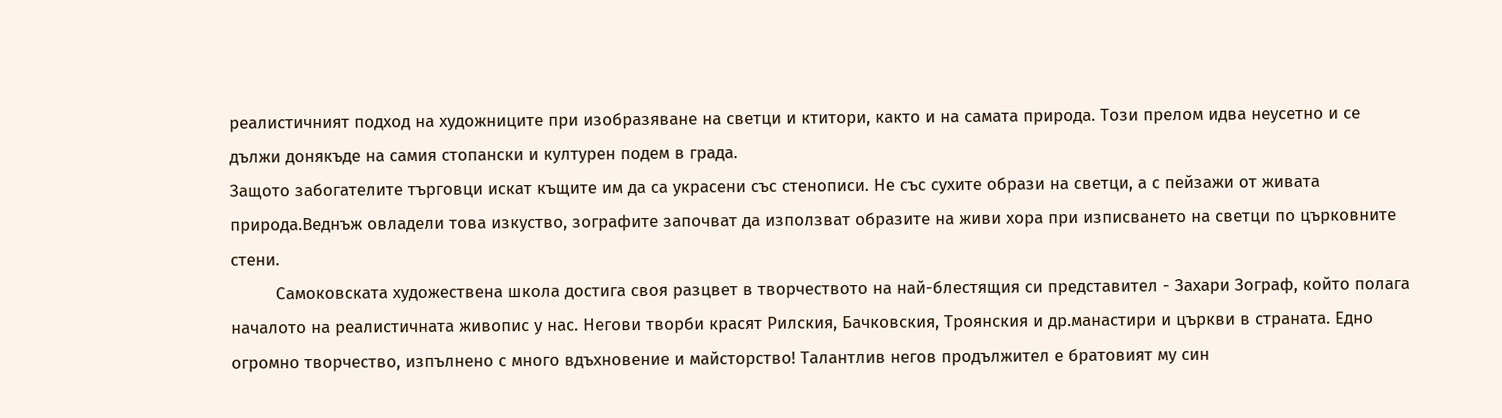реалистичният подход на художниците при изобразяване на светци и ктитори, както и на самата природа. Този прелом идва неусетно и се дължи донякъде на самия стопански и културен подем в града.
Защото забогателите търговци искат къщите им да са украсени със стенописи. Не със сухите образи на светци, а с пейзажи от живата природа.Веднъж овладели това изкуство, зографите започват да използват образите на живи хора при изписването на светци по църковните стени.
         Самоковската художествена школа достига своя разцвет в творчеството на най-блестящия си представител - Захари Зограф, който полага началото на реалистичната живопис у нас. Негови творби красят Рилския, Бачковския, Троянския и др.манастири и църкви в страната. Едно огромно творчество, изпълнено с много вдъхновение и майсторство! Талантлив негов продължител е братовият му син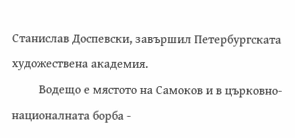Станислав Доспевски, завършил Петербургската художествена академия.
         Водещо е мястото на Самоков и в църковно-националната борба -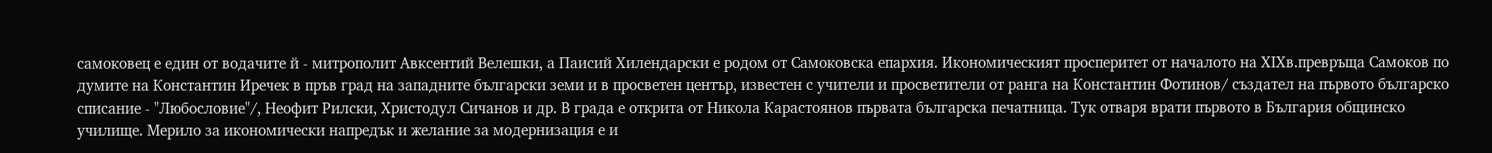самоковец е един от водачите й - митрополит Авксентий Велешки, а Паисий Хилендарски е родом от Самоковска епархия. Икономическият просперитет от началото на ХІХв.превръща Самоков по думите на Константин Иречек в пръв град на западните български земи и в просветен център, известен с учители и просветители от ранга на Константин Фотинов/ създател на първото българско списание - "Любословие"/, Неофит Рилски, Христодул Сичанов и др. В града е открита от Никола Карастоянов първата българска печатница. Тук отваря врати първото в България общинско училище. Мерило за икономически напредък и желание за модернизация е и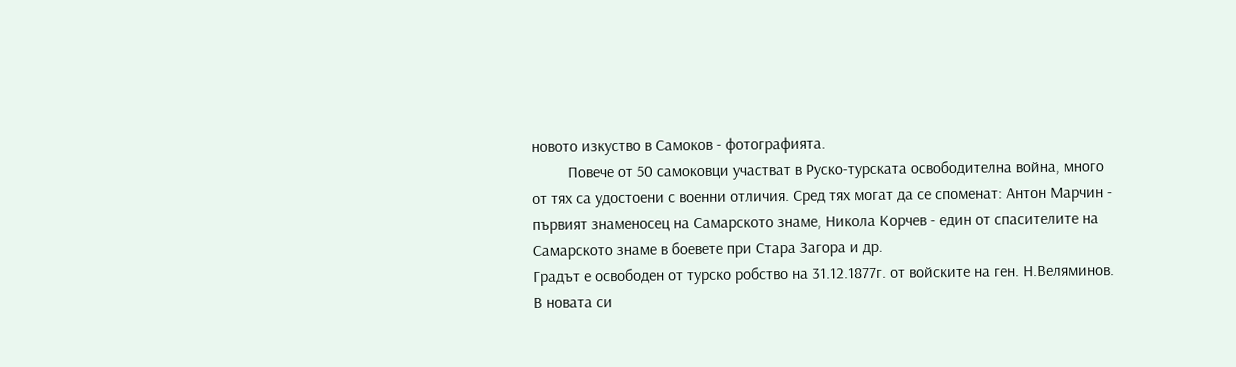новото изкуство в Самоков - фотографията.
         Повече от 50 самоковци участват в Руско-турската освободителна война, много
от тях са удостоени с военни отличия. Сред тях могат да се споменат: Антон Марчин - първият знаменосец на Самарското знаме, Никола Корчев - един от спасителите на Самарското знаме в боевете при Стара Загора и др.
Градът е освободен от турско робство на 31.12.1877г. от войските на ген. Н.Веляминов. В новата си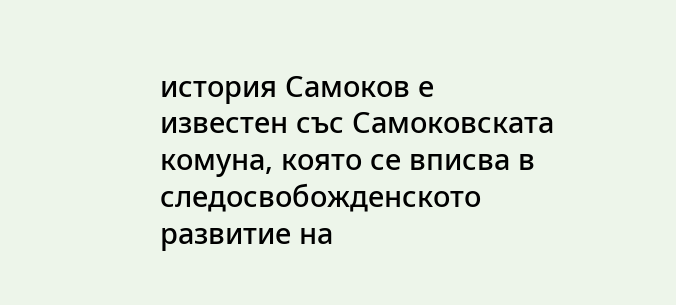история Самоков е известен със Самоковската комуна, която се вписва в следосвобожденското развитие на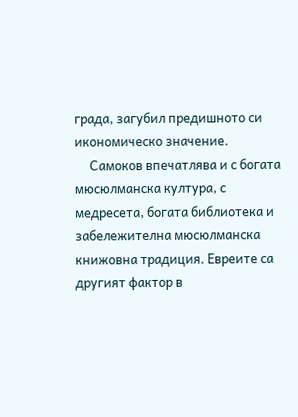града, загубил предишното си икономическо значение.
     Самоков впечатлява и с богата мюсюлманска култура, с медресета, богата библиотека и забележителна мюсюлманска книжовна традиция. Евреите са другият фактор в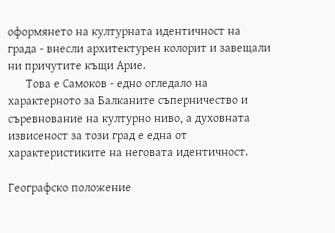оформянето на културната идентичност на града - внесли архитектурен колорит и завещали ни причутите къщи Арие.
      Това е Самоков - едно огледало на характерното за Балканите съперничество и съревнование на културно ниво, а духовната извисеност за този град е една от характеристиките на неговата идентичност.

Географско положение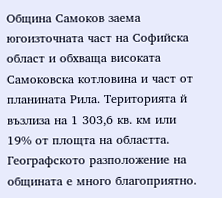Община Самоков заема югоизточната част на Софийска област и обхваща високата Самоковска котловина и част от планината Рила. Територията й възлиза на 1 303,6 кв. км или 19% от площта на областта.
Географското разположение на общината е много благоприятно.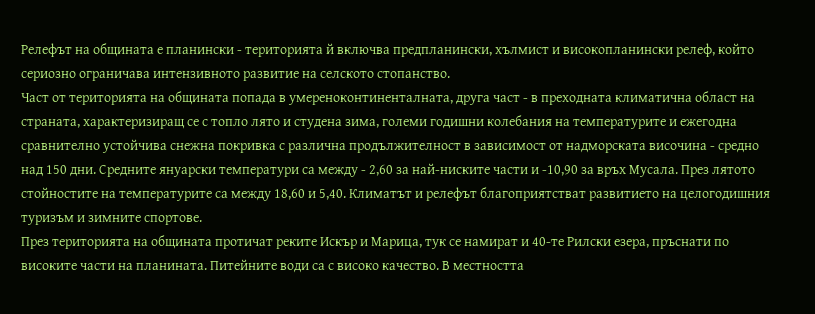Релефът на общината е планински - територията й включва предпланински, хълмист и високопланински релеф, който сериозно ограничава интензивното развитие на селското стопанство.
Част от територията на общината попада в умереноконтиненталната, друга част - в преходната климатична област на страната, характеризиращ се с топло лято и студена зима, големи годишни колебания на температурите и ежегодна сравнително устойчива снежна покривка с различна продължителност в зависимост от надморската височина - средно над 150 дни. Средните януарски температури са между - 2,60 за най-ниските части и -10,90 за връх Мусала. През лятото стойностите на температурите са между 18,60 и 5,40. Климатът и релефът благоприятстват развитието на целогодишния туризъм и зимните спортове.
През територията на общината протичат реките Искър и Марица, тук се намират и 40-те Рилски езера, пръснати по високите части на планината. Питейните води са с високо качество. В местността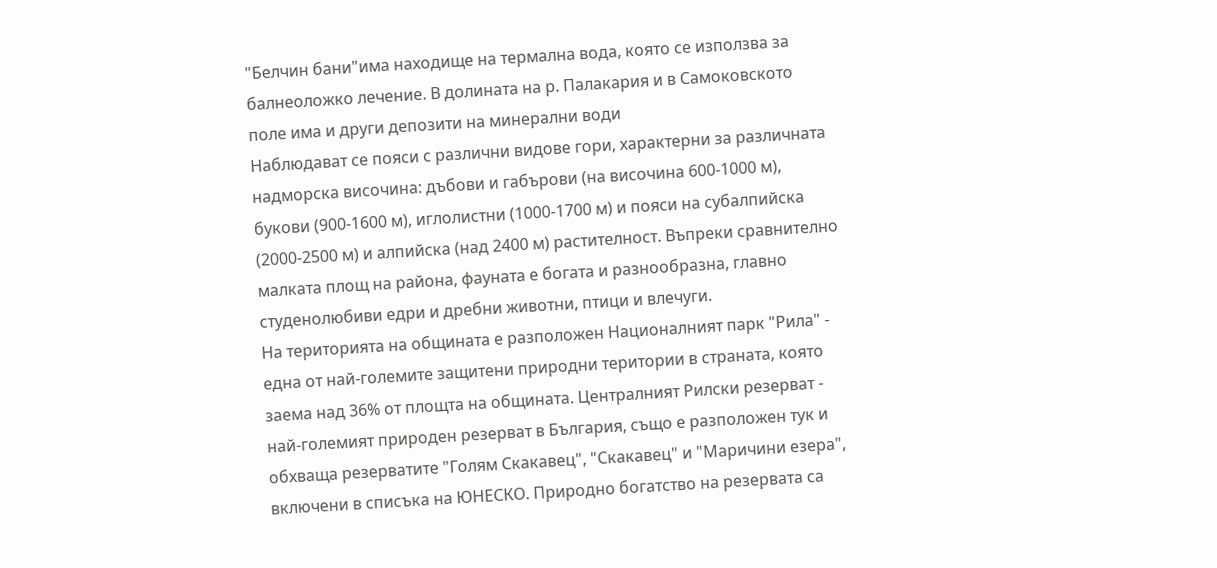"Белчин бани"има находище на термална вода, която се използва за балнеоложко лечение. В долината на р. Палакария и в Самоковското поле има и други депозити на минерални води
Наблюдават се пояси с различни видове гори, характерни за различната надморска височина: дъбови и габърови (на височина 600-1000 м), букови (900-1600 м), иглолистни (1000-1700 м) и пояси на субалпийска (2000-2500 м) и алпийска (над 2400 м) растителност. Въпреки сравнително малката площ на района, фауната е богата и разнообразна, главно студенолюбиви едри и дребни животни, птици и влечуги.
На територията на общината е разположен Националният парк "Рила" - една от най-големите защитени природни територии в страната, която заема над 36% от площта на общината. Централният Рилски резерват - най-големият природен резерват в България, също е разположен тук и обхваща резерватите "Голям Скакавец", "Скакавец" и "Маричини езера", включени в списъка на ЮНЕСКО. Природно богатство на резервата са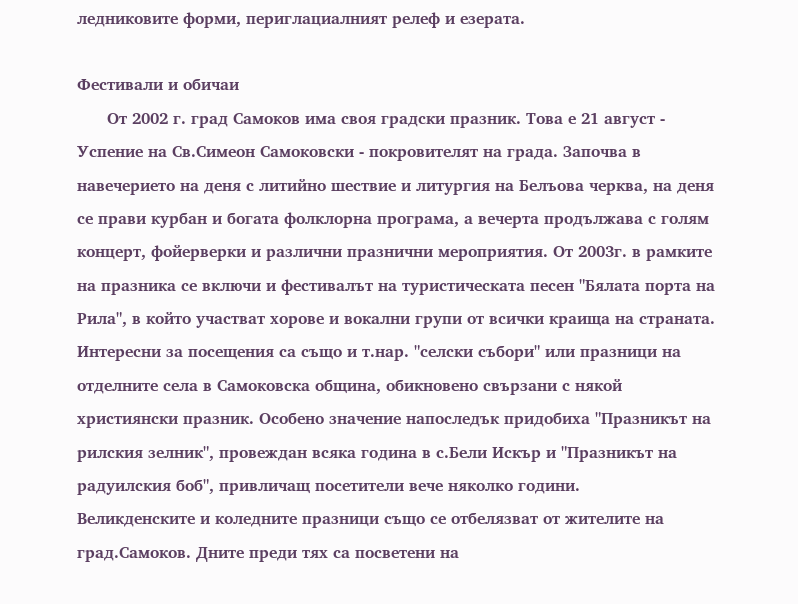ледниковите форми, периглациалният релеф и езерата.

Фестивали и обичаи
      От 2002 г. град Самоков има своя градски празник. Това е 21 август - Успение на Св.Симеон Самоковски - покровителят на града. Започва в навечерието на деня с литийно шествие и литургия на Белъова черква, на деня се прави курбан и богата фолклорна програма, а вечерта продължава с голям концерт, фойерверки и различни празнични мероприятия. От 2003г. в рамките на празника се включи и фестивалът на туристическата песен "Бялата порта на Рила", в който участват хорове и вокални групи от всички краища на страната.
Интересни за посещения са също и т.нар. "селски събори" или празници на отделните села в Самоковска община, обикновено свързани с някой християнски празник. Особено значение напоследък придобиха "Празникът на рилския зелник", провеждан всяка година в с.Бели Искър и "Празникът на радуилския боб", привличащ посетители вече няколко години.
Великденските и коледните празници също се отбелязват от жителите на град.Самоков. Дните преди тях са посветени на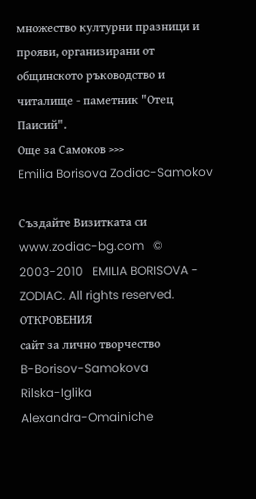множество културни празници и прояви, организирани от общинското ръководство и читалище - паметник "Отец Паисий".
Още за Самоков >>>
Emilia Borisova Zodiac-Samokov

Създайте Визитката си
www.zodiac-bg.com   © 2003-2010   EMILIA BORISOVA - ZODIAC. All rights reserved.
ОТКРОВЕНИЯ
сайт за лично творчество
B-Borisov-Samokova
Rilska-Iglika
Alexandra-Omainiche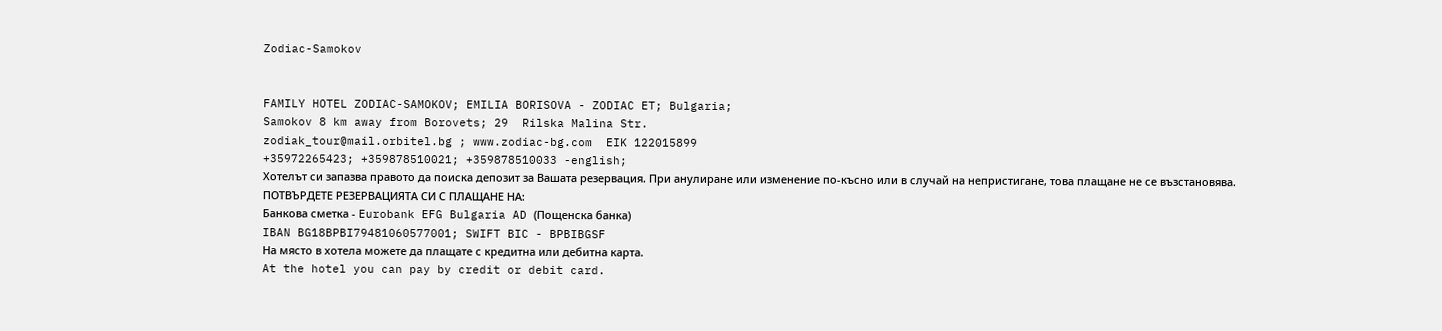Zodiac-Samokov


FAMILY HOTEL ZODIAC-SAMOKOV; EMILIA BORISOVA - ZODIAC ET; Bulgaria;
Samokov 8 km away from Borovets; 29  Rilska Malina Str.
zodiak_tour@mail.orbitel.bg ; www.zodiac-bg.com  EIK 122015899
+35972265423; +359878510021; +359878510033 -english;
Хотелът си запазва правото да поиска депозит за Вашата резервация. При анулиране или изменение по-късно или в случай на непристигане, това плащане не се възстановява.
ПОТВЪРДЕТЕ РЕЗЕРВАЦИЯТА СИ С ПЛАЩАНЕ НА:
Банкова сметка - Eurobank EFG Bulgaria AD (Пощенска банка)
IBAN BG18BPBI79481060577001; SWIFT BIC - BPBIBGSF
На място в хотела можете да плащате с кредитна или дебитна карта.
At the hotel you can pay by credit or debit card.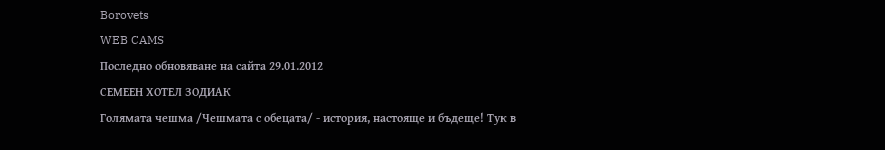Borovets
WEB CAMS
Последно обновяване на сайта 29.01.2012
СЕМЕЕН ХОТЕЛ ЗОДИАК
Голямата чешма /Чешмата с обецата/ - история, настояще и бъдеще! Тук в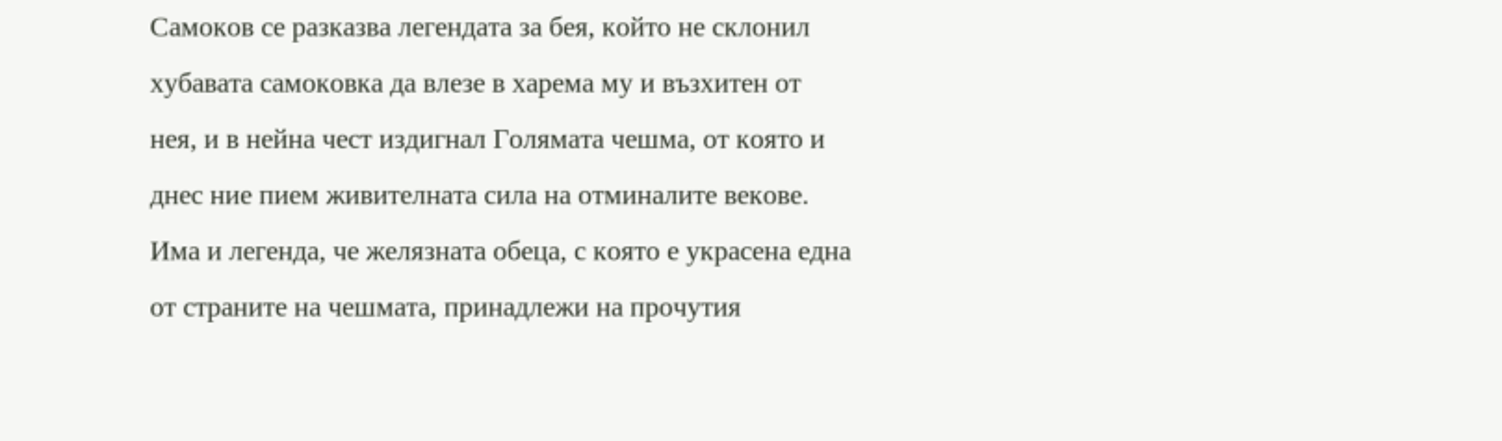Самоков се разказва легендата за бея, който не склонил хубавата самоковка да влезе в харема му и възхитен от нея, и в нейна чест издигнал Голямата чешма, от която и днес ние пием живителната сила на отминалите векове. Има и легенда, че желязната обеца, с която е украсена една от страните на чешмата, принадлежи на прочутия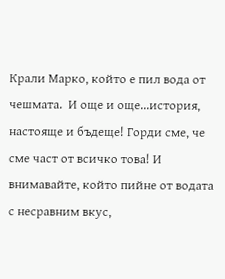Крали Марко, който е пил вода от чешмата.  И още и още...история, настояще и бъдеще! Горди сме, че сме част от всичко това! И внимавайте, който пийне от водата с несравним вкус,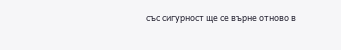със сигурност ще се върне отново в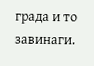града и то завинаги.